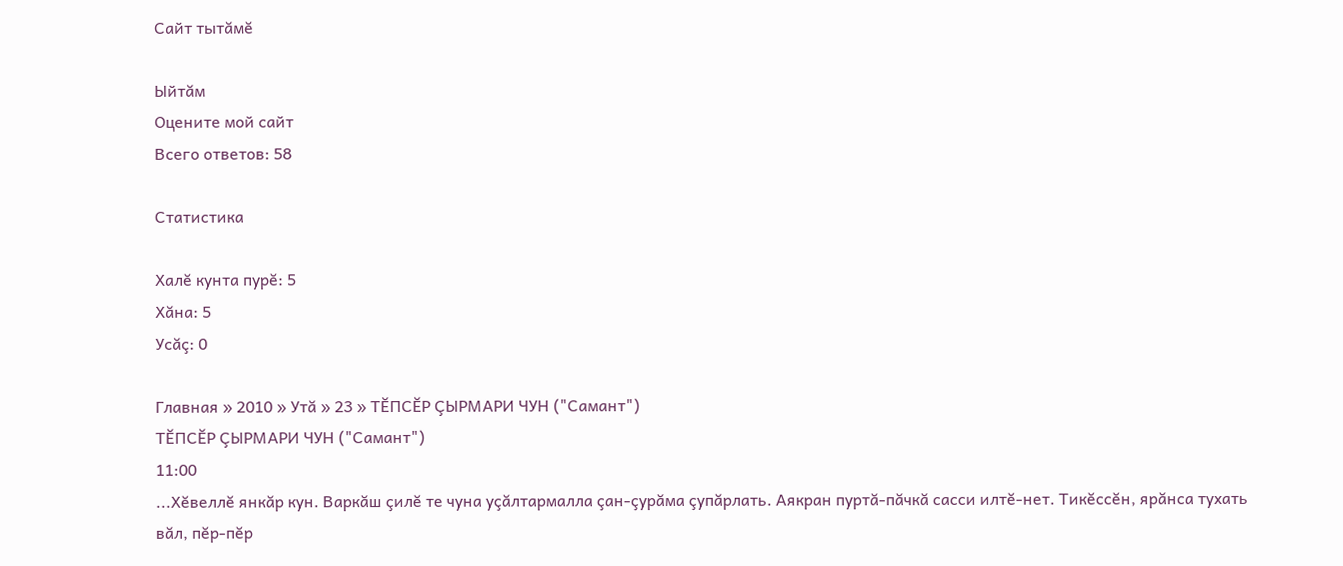Сайт тытăмĕ

Ыйтăм
Оцените мой сайт
Всего ответов: 58

Статистика

Халĕ кунта пурĕ: 5
Хăна: 5
Усăç: 0

Главная » 2010 » Утă » 23 » ТĔПСĔР ÇЫРМАРИ ЧУН ("Самант")
ТĔПСĔР ÇЫРМАРИ ЧУН ("Самант")
11:00
...Хĕвеллĕ янкăр кун. Варкăш çилĕ те чуна уçăлтармалла çан-çурăма çупăрлать. Аякран пуртă-пăчкă сасси илтĕ-нет. Тикĕссĕн, ярăнса тухать вăл, пĕр-пĕр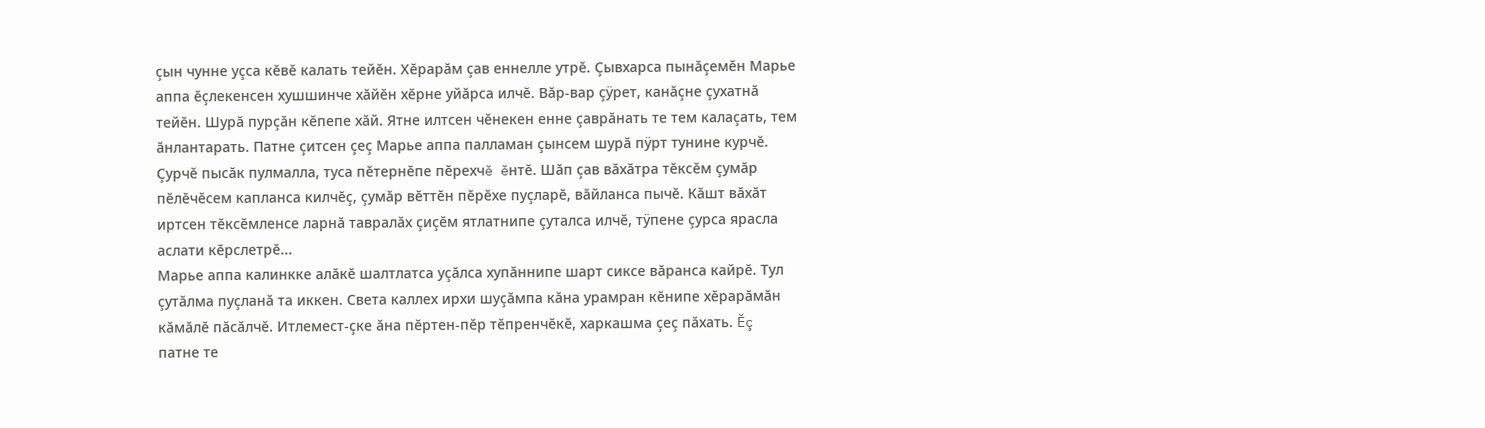çын чунне уçса кĕвĕ калать тейĕн. Хĕрарăм çав еннелле утрĕ. Çывхарса пынăçемĕн Марье аппа ĕçлекенсен хушшинче хăйĕн хĕрне уйăрса илчĕ. Вăр-вар çÿрет, канăçне çухатнă тейĕн. Шурă пурçăн кĕпепе хăй. Ятне илтсен чĕнекен енне çаврăнать те тем калаçать, тем ăнлантарать. Патне çитсен çеç Марье аппа палламан çынсем шурă пÿрт тунине курчĕ. Çурчĕ пысăк пулмалла, туса пĕтернĕпе пĕрехчĕ ĕнтĕ. Шăп çав вăхăтра тĕксĕм çумăр пĕлĕчĕсем капланса килчĕç, çумăр вĕттĕн пĕрĕхе пуçларĕ, вăйланса пычĕ. Кăшт вăхăт иртсен тĕксĕмленсе ларнă тавралăх çиçĕм ятлатнипе çуталса илчĕ, тÿпене çурса ярасла аслати кĕрслетрĕ...
Марье аппа калинкке алăкĕ шалтлатса уçăлса хупăннипе шарт сиксе вăранса кайрĕ. Тул çутăлма пуçланă та иккен. Света каллех ирхи шуçăмпа кăна урамран кĕнипе хĕрарăмăн кăмăлĕ пăсăлчĕ. Итлемест-çке ăна пĕртен-пĕр тĕпренчĕкĕ, харкашма çеç пăхать. Ĕç патне те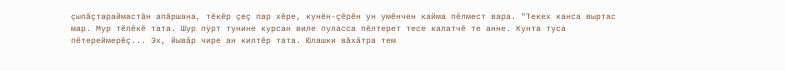çыпăçтараймастăн апăршана, тĕкĕр çеç пар хĕре, кунĕн-çĕрĕн ун умĕнчен кайма пĕлмест вара. "Текех канса выртас мар. Мур тĕлĕкĕ тата. Шур пÿрт тунине курсан виле пуласса пĕлтерет тесе калатчĕ те анне. Кунта туса пĕтереймерĕç... Эх, йывăр чире ан килтĕр тата. Юлашки вăхăтра тем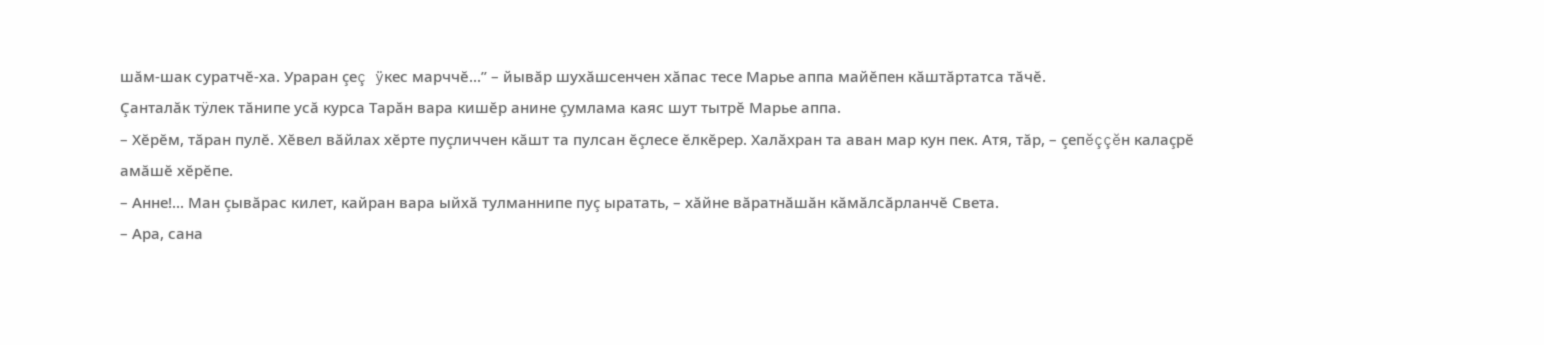шăм-шак суратчĕ-ха. Ураран çеç ÿкес марччĕ...” – йывăр шухăшсенчен хăпас тесе Марье аппа майĕпен кăштăртатса тăчĕ.
Çанталăк тÿлек тăнипе усă курса Тарăн вара кишĕр анине çумлама каяс шут тытрĕ Марье аппа.
– Хĕрĕм, тăран пулĕ. Хĕвел вăйлах хĕрте пуçличчен кăшт та пулсан ĕçлесе ĕлкĕрер. Халăхран та аван мар кун пек. Атя, тăр, – çепĕççĕн калаçрĕ амăшĕ хĕрĕпе.
– Анне!... Ман çывăрас килет, кайран вара ыйхă тулманнипе пуç ыратать, – хăйне вăратнăшăн кăмăлсăрланчĕ Света.
– Ара, сана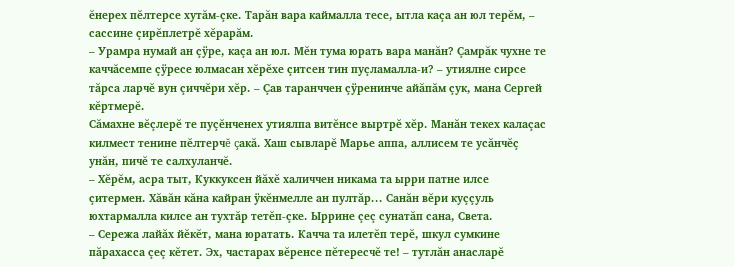ĕнерех пĕлтерсе хутăм-çке. Тарăн вара каймалла тесе, ытла каçа ан юл терĕм, – сассине çирĕплетрĕ хĕрарăм.
– Урамра нумай ан çÿре, каçа ан юл. Мĕн тума юрать вара манăн? Çамрăк чухне те каччăсемпе çÿресе юлмасан хĕрĕхе çитсен тин пуçламалла-и? – утиялне сирсе тăрса ларчĕ вун çиччĕри хĕр. – Çав таранччен çÿренинче айăпăм çук, мана Сергей кĕртмерĕ.
Сăмахне вĕçлерĕ те пуçĕнченех утиялпа витĕнсе выртрĕ хĕр. Манăн текех калаçас килмест тенине пĕлтерчĕ çакă. Хаш сывларĕ Марье аппа, аллисем те усăнчĕç унăн, пичĕ те салхуланчĕ.
– Хĕрĕм, асра тыт, Куккуксен йăхĕ халиччен никама та ырри патне илсе çитермен. Хăвăн кăна кайран ÿкĕнмелле ан пултăр... Санăн вĕри куççуль юхтармалла килсе ан тухтăр тетĕп-çке. Ыррине çеç сунатăп сана, Света.
– Сережа лайăх йĕкĕт, мана юратать. Качча та илетĕп терĕ, шкул сумкине пăрахасса çеç кĕтет. Эх, частарах вĕренсе пĕтересчĕ те! – тутлăн анасларĕ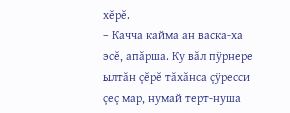хĕрĕ.
– Качча кайма ан васка-ха эсĕ, апăрша. Ку вăл пÿрнере ылтăн çĕрĕ тăхăнса çÿресси çеç мар, нумай терт-нуша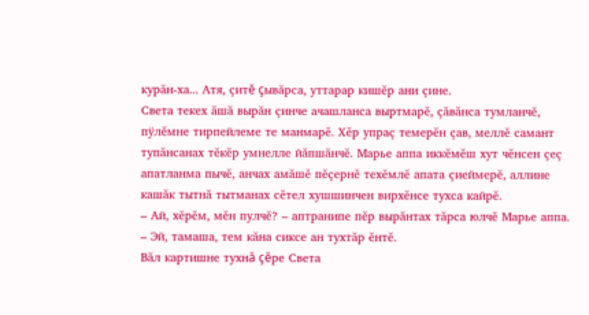курăн-ха... Атя, çитĕ çывăрса, уттарар кишĕр ани çине.
Света текех ăшă вырăн çинче ачашланса выртмарĕ, çăвăнса тумланчĕ, пÿлĕмне тирпейлеме те манмарĕ. Хĕр упраç темерĕн çав, меллĕ самант тупăнсанах тĕкĕр умнелле йăпшăнчĕ. Марье аппа иккĕмĕш хут чĕнсен çеç апатланма пычĕ, анчах амăшĕ пĕçернĕ техĕмлĕ апата çиеймерĕ, аллине кашăк тытнă тытманах сĕтел хушшинчен вирхĕнсе тухса кайрĕ.
– Ай, хĕрĕм, мĕн пулчĕ? – аптранипе пĕр вырăнтах тăрса юлчĕ Марье аппа. – Эй, тамаша, тем кăна сиксе ан тухтăр ĕнтĕ.
Вăл картишне тухнă çĕре Света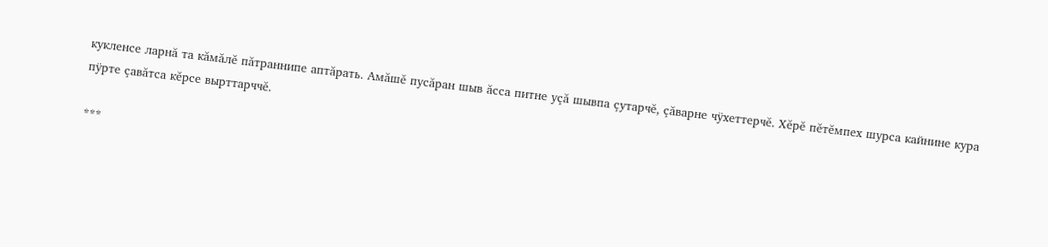кукленсе ларнă та кăмăлĕ пăтраннипе аптăрать. Амăшĕ пусăран шыв ăсса питне уçă шывпа çутарчĕ, çăварне чÿхеттерчĕ. Хĕрĕ пĕтĕмпех шурса кайнине кура пÿрте çавăтса кĕрсе вырттарччĕ.

***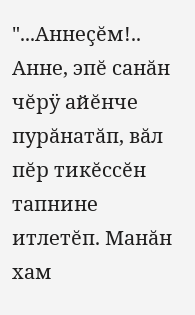"...Аннеçĕм!.. Анне, эпĕ санăн чĕрÿ айĕнче пурăнатăп, вăл пĕр тикĕссĕн тапнине итлетĕп. Манăн хам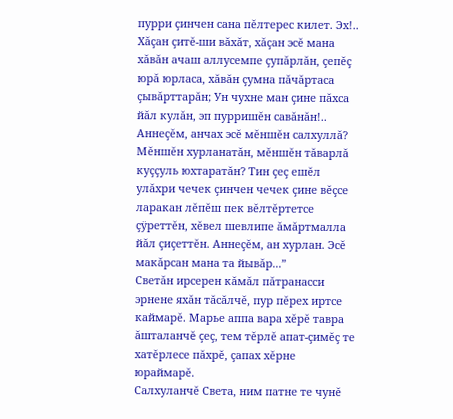пурри çинчен сана пĕлтерес килет. Эх!.. Хăçан çитĕ-ши вăхăт, хăçан эсĕ мана хăвăн ачаш аллусемпе çупăрлăн, çепĕç юрă юрласа, хăвăн çумна пăчăртаса çывăрттарăн; Ун чухне ман çине пăхса йăл кулăн, эп пурришĕн савăнăн!..
Аннеçĕм, анчах эсĕ мĕншĕн салхуллă? Мĕншĕн хурланатăн, мĕншĕн тăварлă куççуль юхтаратăн? Тин çеç ешĕл улăхри чечек çинчен чечек çине вĕçсе ларакан лĕпĕш пек вĕлтĕртетсе çÿреттĕн, хĕвел шевлипе ăмăртмалла йăл çиçеттĕн. Аннеçĕм, ан хурлан. Эсĕ макăрсан мана та йывăр...”
Светăн ирсерен кăмăл пăтранасси эрнене яхăн тăсăлчĕ, пур пĕрех иртсе каймарĕ. Марье аппа вара хĕрĕ тавра ăшталанчĕ çеç, тем тĕрлĕ апат-çимĕç те хатĕрлесе пăхрĕ, çапах хĕрне юраймарĕ.
Салхуланчĕ Света, ним патне те чунĕ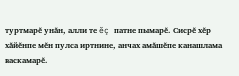туртмарĕ унăн, алли те ĕç патне пымарĕ. Сисрĕ хĕр хăйĕнпе мĕн пулса иртнине, анчах амăшĕпе канашлама васкамарĕ.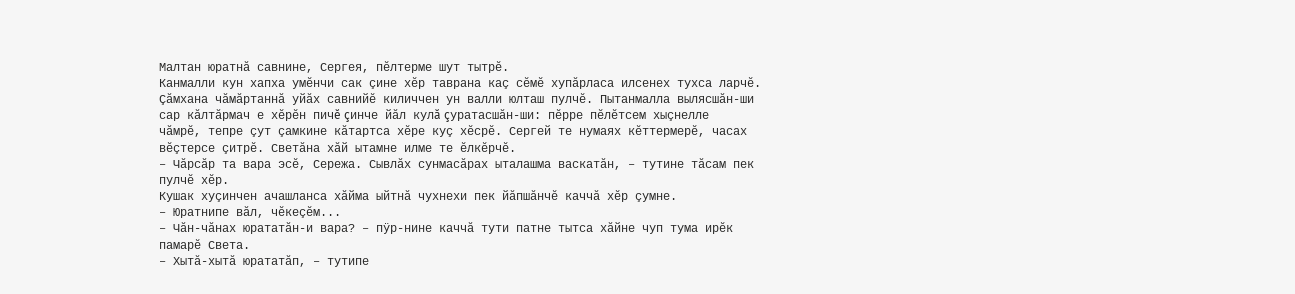Малтан юратнă савнине, Сергея, пĕлтерме шут тытрĕ.
Канмалли кун хапха умĕнчи сак çине хĕр таврана каç сĕмĕ хупăрласа илсенех тухса ларчĕ. Çăмхана чăмăртаннă уйăх савнийĕ киличчен ун валли юлташ пулчĕ. Пытанмалла вылясшăн-ши сар кăлтăрмач е хĕрĕн пичĕ çинче йăл кулă çуратасшăн-ши: пĕрре пĕлĕтсем хыçнелле чăмрĕ, тепре çут çамкине кăтартса хĕре куç хĕсрĕ. Сергей те нумаях кĕттермерĕ, часах вĕçтерсе çитрĕ. Светăна хăй ытамне илме те ĕлкĕрчĕ.
– Чăрсăр та вара эсĕ, Сережа. Сывлăх сунмасăрах ыталашма васкатăн, – тутине тăсам пек пулчĕ хĕр.
Кушак хуçинчен ачашланса хăйма ыйтнă чухнехи пек йăпшăнчĕ каччă хĕр çумне.
– Юратнипе вăл, чĕкеçĕм...
– Чăн-чăнах юрататăн-и вара? – пÿр-нине каччă тути патне тытса хăйне чуп тума ирĕк памарĕ Света.
– Хытă-хытă юрататăп, – тутипе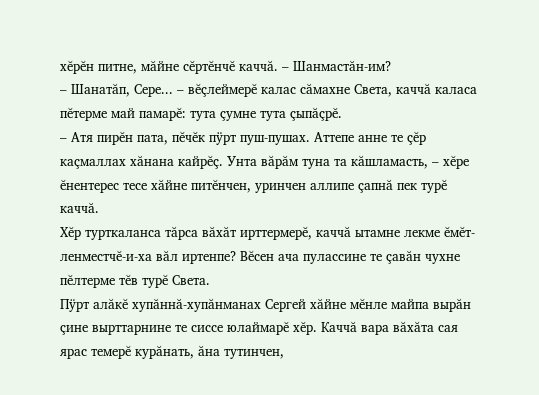хĕрĕн питне, мăйне сĕртĕнчĕ каччă. – Шанмастăн-им?
– Шанатăп, Сере... – вĕçлеймерĕ калас сăмахне Света, каччă каласа пĕтерме май памарĕ: тута çумне тута çыпăçрĕ.
– Атя пирĕн пата, пĕчĕк пÿрт пуш-пушах. Аттепе анне те çĕр каçмаллах хăнана кайрĕç. Унта вăрăм туна та кăшламасть, – хĕре ĕнентерес тесе хăйне питĕнчен, уринчен аллипе çапнă пек турĕ каччă.
Хĕр турткаланса тăрса вăхăт ирттермерĕ, каччă ытамне лекме ĕмĕт-ленместчĕ-и-ха вăл иртенпе? Вĕсен ача пулассине те çавăн чухне пĕлтерме тĕв турĕ Света.
Пÿрт алăкĕ хупăннă-хупăнманах Сергей хăйне мĕнле майпа вырăн çине вырттарнине те сиссе юлаймарĕ хĕр. Каччă вара вăхăта сая ярас темерĕ курăнать, ăна тутинчен,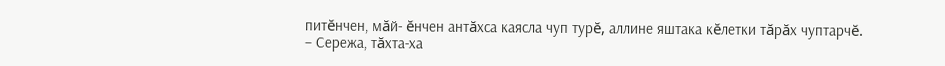питĕнчен, мăй- ĕнчен антăхса каясла чуп турĕ, аллине яштака кĕлетки тăрăх чуптарчĕ.
– Сережа, тăхта-ха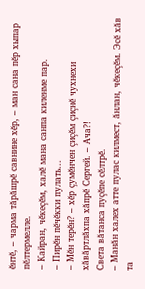ĕнтĕ, – чарма тăрăшрĕ савнине хĕр, – ман сана пĕр хыпар пĕлтермелле.
– Кайран, чĕкеçĕм, халĕ мана санпа киленме пар.
– Пирĕн пĕчĕкки пулать...
– Мĕн терĕн? – хĕр çумĕнчен çиçĕм çиçнĕ чухнехи хăвăртлăхпа хăпрĕ Сергей. – Ача?!
Света вăтанса пуçĕпе сĕлтрĕ.
– Манăн халех атте пулас килмест, ăнлан, чĕкеçĕм. Эсĕ хăв та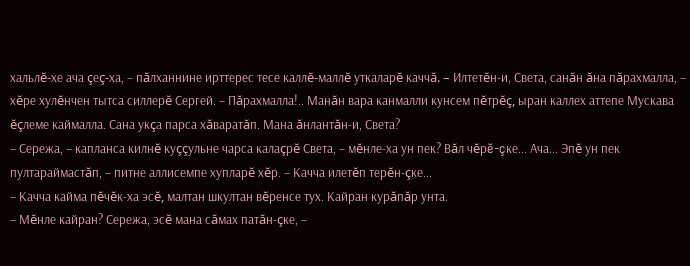хальлĕ-хе ача çеç-ха, – пăлханнине ирттерес тесе каллĕ-маллĕ уткаларĕ каччă. – Илтетĕн-и, Света, санăн ăна пăрахмалла, – хĕре хулĕнчен тытса силлерĕ Сергей. – Пăрахмалла!.. Манăн вара канмалли кунсем пĕтрĕç, ыран каллех аттепе Мускава ĕçлеме каймалла. Сана укçа парса хăваратăп. Мана ăнлантăн-и, Света?
– Сережа, – капланса килнĕ куççульне чарса калаçрĕ Света, – мĕнле-ха ун пек? Вăл чĕрĕ-çке... Ача... Эпĕ ун пек пултараймастăп, – питне аллисемпе хупларĕ хĕр. – Качча илетĕп терĕн-çке...
– Качча кайма пĕчĕк-ха эсĕ, малтан шкултан вĕренсе тух. Кайран курăпăр унта.
– Мĕнле кайран? Сережа, эсĕ мана сăмах патăн-çке, –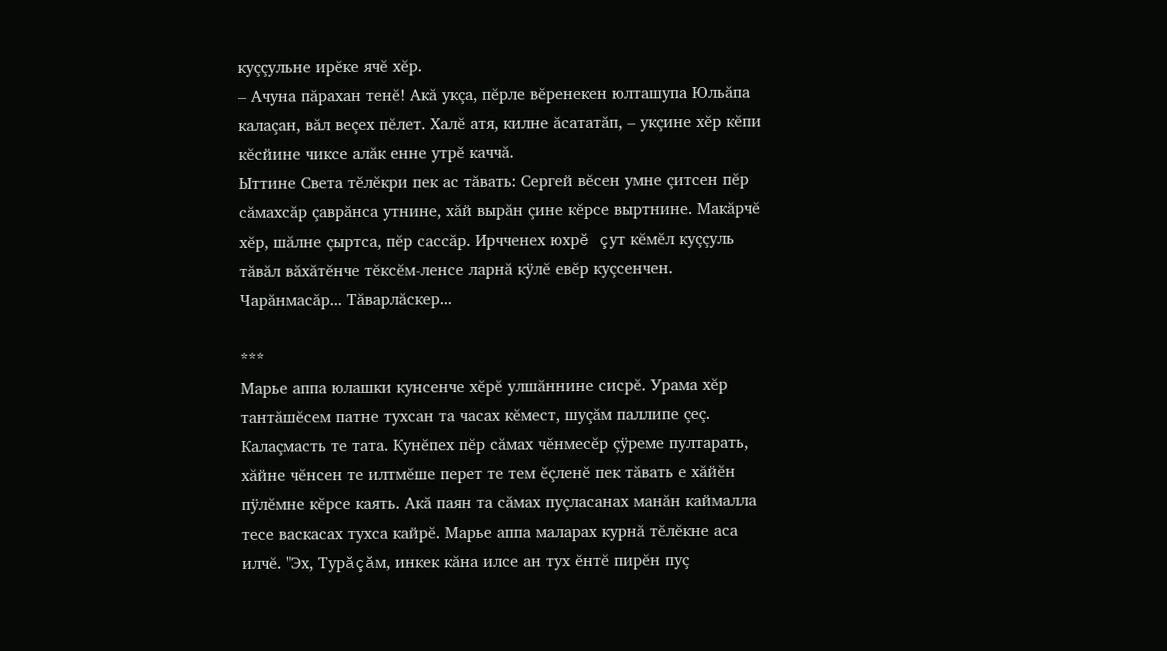куççульне ирĕке ячĕ хĕр.
– Ачуна пăрахан тенĕ! Акă укçа, пĕрле вĕренекен юлташупа Юльăпа калаçан, вăл веçех пĕлет. Халĕ атя, килне ăсататăп, – укçине хĕр кĕпи кĕсйине чиксе алăк енне утрĕ каччă.
Ыттине Света тĕлĕкри пек ас тăвать: Сергей вĕсен умне çитсен пĕр сăмахсăр çаврăнса утнине, хăй вырăн çине кĕрсе выртнине. Макăрчĕ хĕр, шăлне çыртса, пĕр сассăр. Ирчченех юхрĕ çут кĕмĕл куççуль тăвăл вăхăтĕнче тĕксĕм-ленсе ларнă кÿлĕ евĕр куçсенчен. Чарăнмасăр... Тăварлăскер...

***
Марье аппа юлашки кунсенче хĕрĕ улшăннине сисрĕ. Урама хĕр тантăшĕсем патне тухсан та часах кĕмест, шуçăм паллипе çеç. Калаçмасть те тата. Кунĕпех пĕр сăмах чĕнмесĕр çÿреме пултарать, хăйне чĕнсен те илтмĕше перет те тем ĕçленĕ пек тăвать е хăйĕн пÿлĕмне кĕрсе каять. Акă паян та сăмах пуçласанах манăн каймалла тесе васкасах тухса кайрĕ. Марье аппа маларах курнă тĕлĕкне аса илчĕ. "Эх, Турăçăм, инкек кăна илсе ан тух ĕнтĕ пирĕн пуç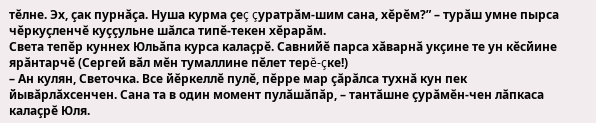тĕлне. Эх, çак пурнăçа. Нуша курма çеç çуратрăм-шим сана, хĕрĕм?” – турăш умне пырса чĕркуçленчĕ куççульне шăлса типĕ-текен хĕрарăм.
Света тепĕр куннех Юльăпа курса калаçрĕ. Савнийĕ парса хăварнă укçине те ун кĕсйине ярăнтарчĕ (Сергей вăл мĕн тумаллине пĕлет терĕ-çке!)
– Ан кулян, Светочка. Все йĕркеллĕ пулĕ, пĕрре мар çăрăлса тухнă кун пек йывăрлăхсенчен. Сана та в один момент пулăшăпăр, – тантăшне çурăмĕн-чен лăпкаса калаçрĕ Юля.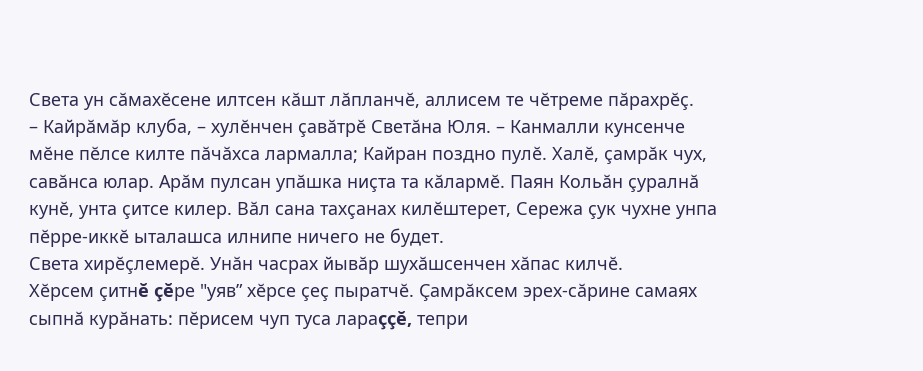Света ун сăмахĕсене илтсен кăшт лăпланчĕ, аллисем те чĕтреме пăрахрĕç.
– Кайрăмăр клуба, – хулĕнчен çавăтрĕ Светăна Юля. – Канмалли кунсенче мĕне пĕлсе килте пăчăхса лармалла; Кайран поздно пулĕ. Халĕ, çамрăк чух, савăнса юлар. Арăм пулсан упăшка ниçта та кăлармĕ. Паян Кольăн çуралнă кунĕ, унта çитсе килер. Вăл сана тахçанах килĕштерет, Сережа çук чухне унпа пĕрре-иккĕ ыталашса илнипе ничего не будет.
Света хирĕçлемерĕ. Унăн часрах йывăр шухăшсенчен хăпас килчĕ.
Хĕрсем çитнĕ çĕре "уяв” хĕрсе çеç пыратчĕ. Çамрăксем эрех-сăрине самаях сыпнă курăнать: пĕрисем чуп туса лараççĕ, тепри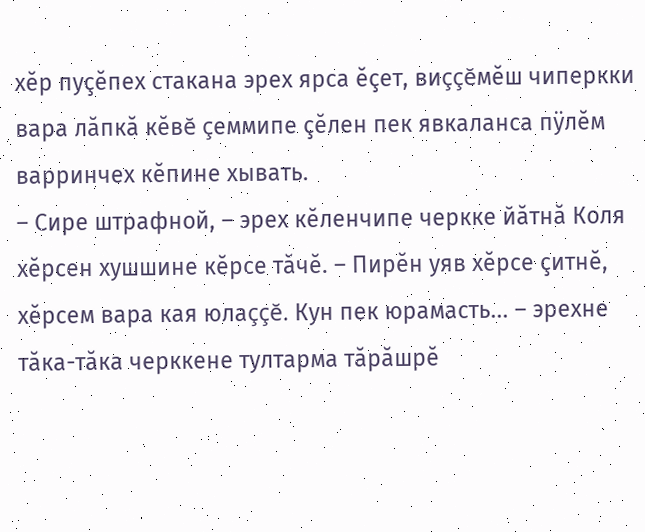хĕр пуçĕпех стакана эрех ярса ĕçет, виççĕмĕш чиперкки вара лăпкă кĕвĕ çеммипе çĕлен пек явкаланса пÿлĕм варринчех кĕпине хывать.
– Сире штрафной, – эрех кĕленчипе черкке йăтнă Коля хĕрсен хушшине кĕрсе тăчĕ. – Пирĕн уяв хĕрсе çитнĕ, хĕрсем вара кая юлаççĕ. Кун пек юрамасть... – эрехне тăка-тăка черккене тултарма тăрăшрĕ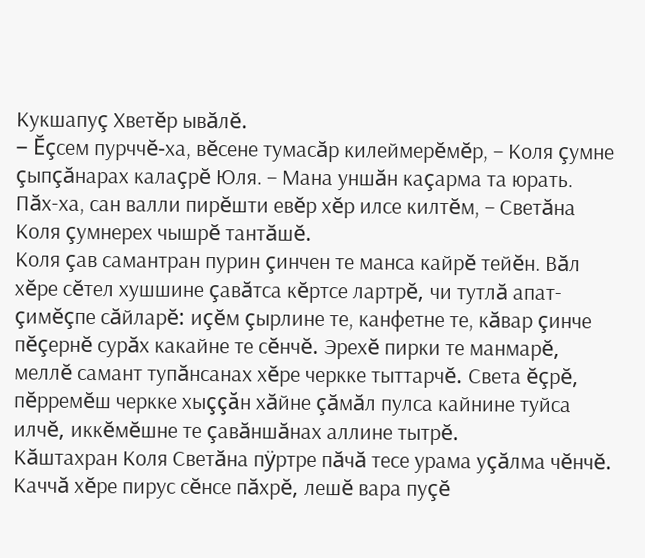Кукшапуç Хветĕр ывăлĕ.
– Ĕçсем пурччĕ-ха, вĕсене тумасăр килеймерĕмĕр, – Коля çумне çыпçăнарах калаçрĕ Юля. – Мана уншăн каçарма та юрать. Пăх-ха, сан валли пирĕшти евĕр хĕр илсе килтĕм, – Светăна Коля çумнерех чышрĕ тантăшĕ.
Коля çав самантран пурин çинчен те манса кайрĕ тейĕн. Вăл хĕре сĕтел хушшине çавăтса кĕртсе лартрĕ, чи тутлă апат-çимĕçпе сăйларĕ: иçĕм çырлине те, канфетне те, кăвар çинче пĕçернĕ сурăх какайне те сĕнчĕ. Эрехĕ пирки те манмарĕ, меллĕ самант тупăнсанах хĕре черкке тыттарчĕ. Света ĕçрĕ, пĕрремĕш черкке хыççăн хăйне çăмăл пулса кайнине туйса илчĕ, иккĕмĕшне те çавăншăнах аллине тытрĕ.
Кăштахран Коля Светăна пÿртре пăчă тесе урама уçăлма чĕнчĕ. Каччă хĕре пирус сĕнсе пăхрĕ, лешĕ вара пуçĕ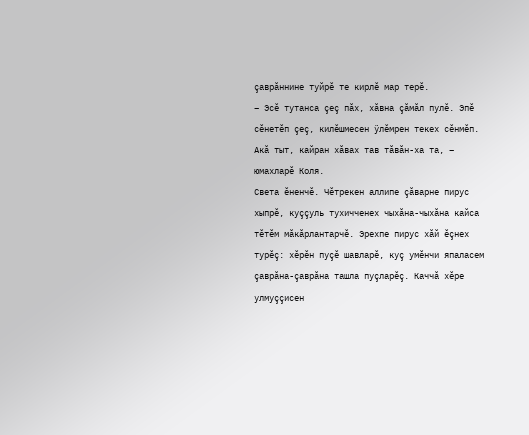çаврăннине туйрĕ те кирлĕ мар терĕ.
– Эсĕ тутанса çеç пăх, хăвна çăмăл пулĕ. Эпĕ сĕнетĕп çеç, килĕшмесен ÿлĕмрен текех сĕнмĕп. Акă тыт, кайран хăвах тав тăвăн-ха та, – юмахларĕ Коля.
Света ĕненчĕ. Чĕтрекен аллипе çăварне пирус хыпрĕ, куççуль тухичченех чыхăна-чыхăна кайса тĕтĕм мăкăрлантарчĕ. Эрехпе пирус хăй ĕçнех турĕç: хĕрĕн пуçĕ шавларĕ, куç умĕнчи япаласем çаврăна-çаврăна ташла пуçларĕç. Каччă хĕре улмуççисен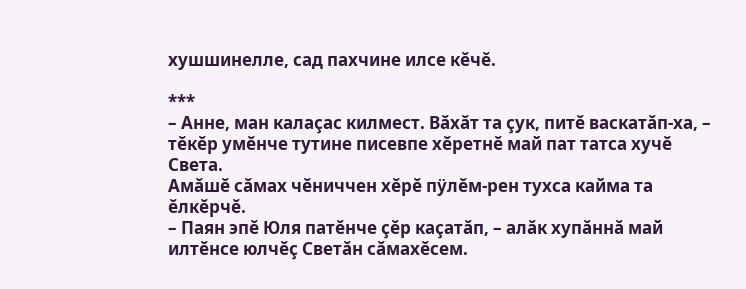хушшинелле, сад пахчине илсе кĕчĕ.

***
– Анне, ман калаçас килмест. Вăхăт та çук, питĕ васкатăп-ха, – тĕкĕр умĕнче тутине писевпе хĕретнĕ май пат татса хучĕ Света.
Амăшĕ сăмах чĕниччен хĕрĕ пÿлĕм-рен тухса кайма та ĕлкĕрчĕ.
– Паян эпĕ Юля патĕнче çĕр каçатăп, – алăк хупăннă май илтĕнсе юлчĕç Светăн сăмахĕсем.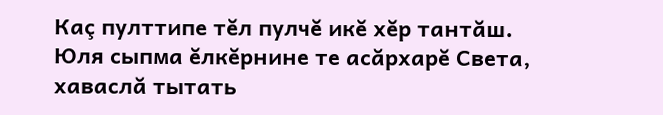Каç пулттипе тĕл пулчĕ икĕ хĕр тантăш. Юля сыпма ĕлкĕрнине те асăрхарĕ Света, хаваслă тытать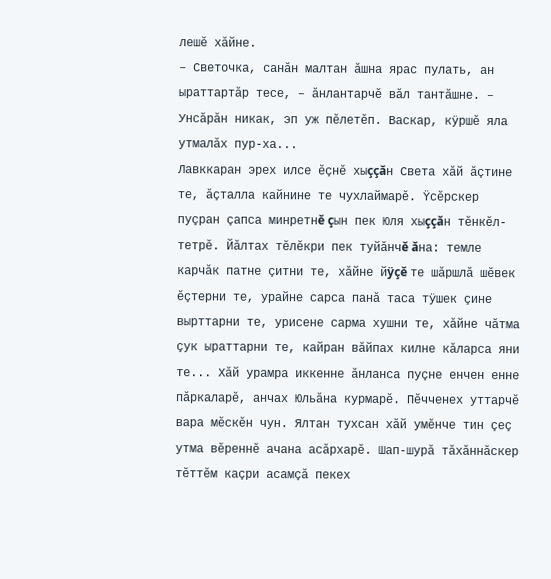лешĕ хăйне.
– Светочка, санăн малтан ăшна ярас пулать, ан ыраттартăр тесе, – ăнлантарчĕ вăл тантăшне. – Унсăрăн никак, эп уж пĕлетĕп. Васкар, кÿршĕ яла утмалăх пур-ха...
Лавккаран эрех илсе ĕçнĕ хыççăн Света хăй ăçтине те, ăçталла кайнине те чухлаймарĕ. Ÿсĕрскер пуçран çапса минретнĕ çын пек Юля хыççăн тĕнкĕл-тетрĕ. Йăлтах тĕлĕкри пек туйăнчĕ ăна: темле карчăк патне çитни те, хăйне йÿçĕ те шăршлă шĕвек ĕçтерни те, урайне сарса панă таса тÿшек çине вырттарни те, урисене сарма хушни те, хăйне чăтма çук ыраттарни те, кайран вăйпах килне кăларса яни те... Хăй урамра иккенне ăнланса пуçне енчен енне пăркаларĕ, анчах Юльăна курмарĕ. Пĕчченех уттарчĕ вара мĕскĕн чун. Ялтан тухсан хăй умĕнче тин çеç утма вĕреннĕ ачана асăрхарĕ. Шап-шурă тăхăннăскер тĕттĕм каçри асамçă пекех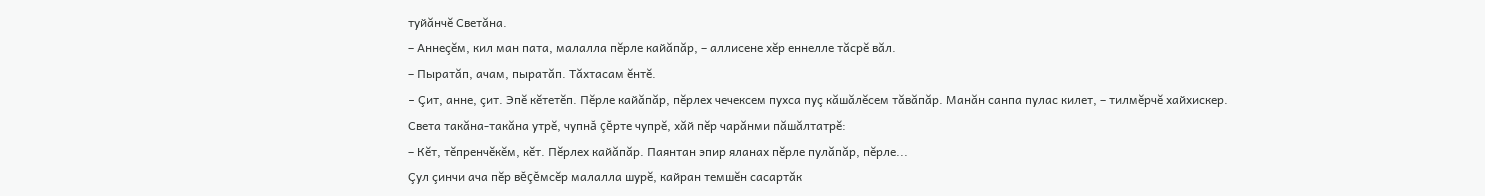туйăнчĕ Светăна.
– Аннеçĕм, кил ман пата, малалла пĕрле кайăпăр, – аллисене хĕр еннелле тăсрĕ вăл.
– Пыратăп, ачам, пыратăп. Тăхтасам ĕнтĕ.
– Çит, анне, çит. Эпĕ кĕтетĕп. Пĕрле кайăпăр, пĕрлех чечексем пухса пуç кăшăлĕсем тăвăпăр. Манăн санпа пулас килет, – тилмĕрчĕ хайхискер.
Света такăна-такăна утрĕ, чупнă çĕрте чупрĕ, хăй пĕр чарăнми пăшăлтатрĕ:
– Кĕт, тĕпренчĕкĕм, кĕт. Пĕрлех кайăпăр. Паянтан эпир яланах пĕрле пулăпăр, пĕрле...
Çул çинчи ача пĕр вĕçĕмсĕр малалла шурĕ, кайран темшĕн сасартăк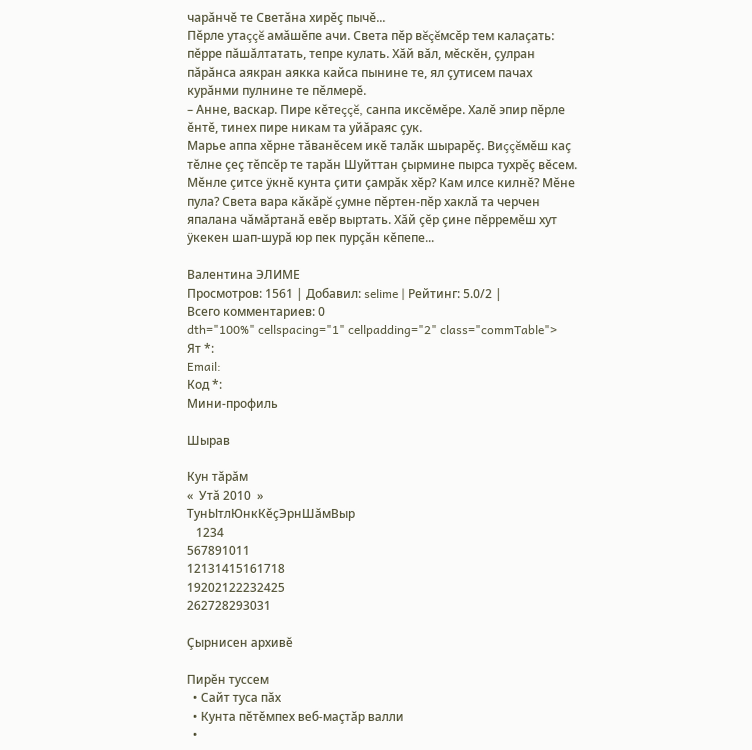чарăнчĕ те Светăна хирĕç пычĕ...
Пĕрле утаççĕ амăшĕпе ачи. Света пĕр вĕçĕмсĕр тем калаçать: пĕрре пăшăлтатать, тепре кулать. Хăй вăл, мĕскĕн, çулран пăрăнса аякран аякка кайса пынине те, ял çутисем пачах курăнми пулнине те пĕлмерĕ.
– Анне, васкар. Пире кĕтеççĕ, санпа иксĕмĕре. Халĕ эпир пĕрле ĕнтĕ, тинех пире никам та уйăраяс çук.
Марье аппа хĕрне тăванĕсем икĕ талăк шырарĕç. Виççĕмĕш каç тĕлне çеç тĕпсĕр те тарăн Шуйттан çырмине пырса тухрĕç вĕсем. Мĕнле çитсе ÿкнĕ кунта çити çамрăк хĕр? Кам илсе килнĕ? Мĕне пула? Света вара кăкăрĕ çумне пĕртен-пĕр хаклă та черчен япалана чăмăртанă евĕр выртать. Хăй çĕр çине пĕрремĕш хут ÿкекен шап-шурă юр пек пурçăн кĕпепе...

Валентина ЭЛИМЕ
Просмотров: 1561 | Добавил: selime | Рейтинг: 5.0/2 |
Всего комментариев: 0
dth="100%" cellspacing="1" cellpadding="2" class="commTable">
Ят *:
Email:
Код *:
Мини-профиль

Шырав

Кун тăрăм
«  Утă 2010  »
ТунЫтлЮнкКĕçЭрнШăмВыр
   1234
567891011
12131415161718
19202122232425
262728293031

Çырнисен архивĕ

Пирĕн туссем
  • Сайт туса пăх
  • Кунта пĕтĕмпех веб-маçтăр валли
  •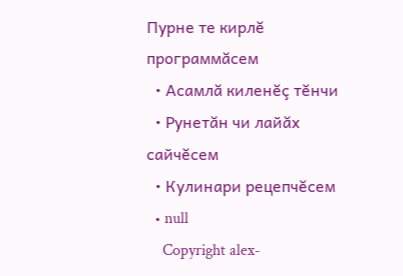Пурне те кирлĕ программăсем
  • Асамлă киленĕç тĕнчи
  • Рунетăн чи лайăх сайчĕсем
  • Кулинари рецепчĕсем
  • null
    Copyright alex-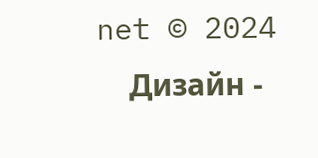net © 2024
    Дизайн -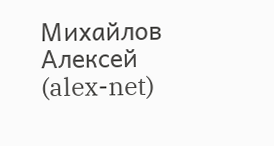Михайлов Алексей (alex-net)